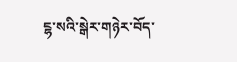ངྷ་སའི་སྒེར་གཉེར་བོད་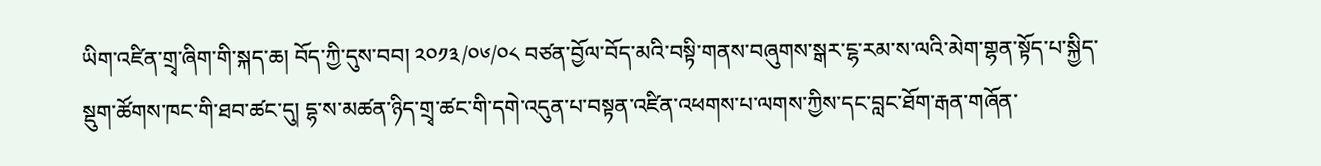ཡིག་འཛིན་གྲྭ་ཞིག་གི་སྐད་ཆ། བོད་ཀྱི་དུས་བབ། ༢༠༡༣/༠༦/༠༨ བཙན་བྱོལ་བོད་མའི་བསྟི་གནས་བཞུགས་སྒར་ངྷ་རམ་ས་ལའི་མེག་གྷན་སྟོད་པ་སྐྱིད་སྡུག་ཚོགས་ཁང་གི་ཐབ་ཚང་དུ། དྷ་ས་མཚན་ཉིད་གྲྭ་ཚང་གི་དགེ་འདུན་པ་བསྟན་འཛིན་འཕགས་པ་ལགས་ཀྱིས་དང་བླང་ཐོག་རྒན་གཞོན་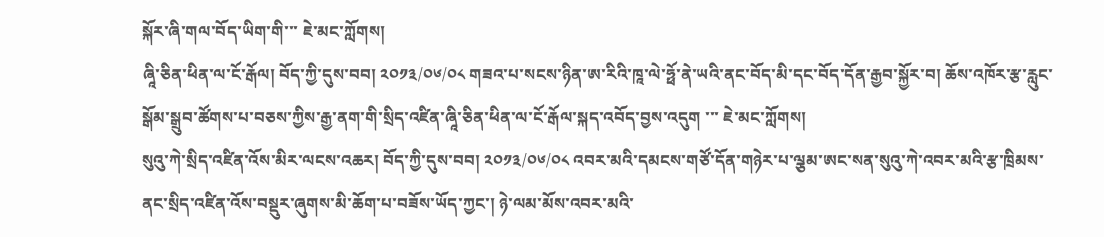སྐོར་ཞི་གལ་བོད་ཡིག་གི་་་ ཇེ་མང་ཀློགས།
ཞཱི་ཅིན་ཕིན་ལ་ངོ་རྒོལ། བོད་ཀྱི་དུས་བབ། ༢༠༡༣/༠༦/༠༨ གཟའ་པ་སངས་ཉིན་ཨ་རིའི་ཁཱ་ལེ་ཧྥོ་ནེ་ཡའི་ནང་བོད་མི་དང་བོད་དོན་རྒྱབ་སྐྱོར་བ། ཆོས་འཁོར་རྩ་རླུང་སྒོམ་སྒྲུབ་ཚོགས་པ་བཅས་ཀྱིས་རྒྱ་ནག་གི་སྲིད་འཛིན་ཞཱི་ཅིན་ཕིན་ལ་ངོ་རྒོལ་སྐད་འབོད་བྱས་འདུག ་་་ ཇེ་མང་ཀློགས།
སུའུ་ཀེ་སྲིད་འཛིན་འོས་མིར་ལངས་འཆར། བོད་ཀྱི་དུས་བབ། ༢༠༡༣/༠༦/༠༨ འབར་མའི་དམངས་གཙོ་དོན་གཉེར་པ་ལྕམ་ཨང་སན་སུའུ་ཀེ་འབར་མའི་རྩ་ཁྲིམས་ནང་སྲིད་འཛིན་འོས་བསྡུར་ཞུགས་མི་ཆོག་པ་བཟོས་ཡོད་ཀྱང་། ཉེ་ལམ་མོས་འབར་མའི་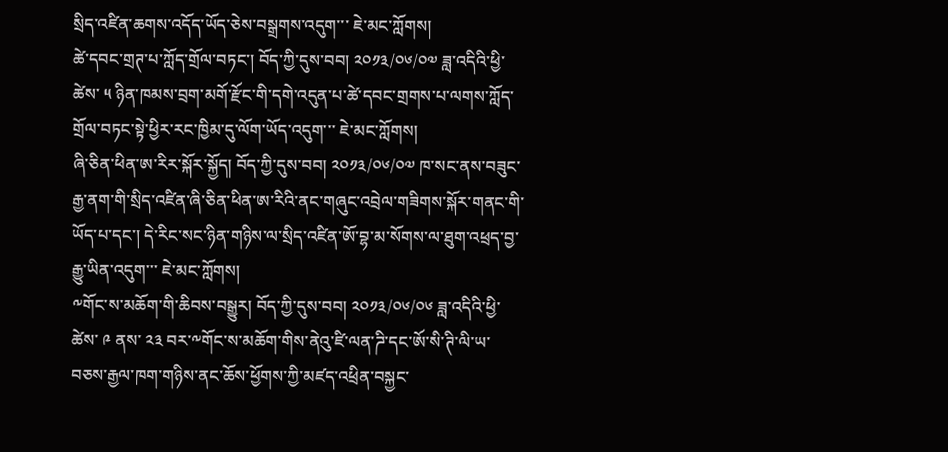སྲིད་འཛིན་ཆགས་འདོད་ཡོད་ཅེས་བསྒྲགས་འདུག་་་ ཇེ་མང་ཀློགས།
ཚེ་དབང་གྲཊ་པ་ཀློད་གྲོལ་བཏང་། བོད་ཀྱི་དུས་བབ། ༢༠༡༣/༠༦/༠༧ ཟླ་འདིའི་ཕྱི་ཚེས་ ༥ ཉིན་ཁམས་བྲག་མགོ་རྫོང་གི་དགེ་འདུན་པ་ཚེ་དབང་གྲགས་པ་ལགས་ཀློད་གྲོལ་བཏང་སྟེ་ཕྱིར་རང་ཁྱིམ་དུ་ལོག་ཡོད་འདུག་་་ ཇེ་མང་ཀློགས།
ཞི་ཅིན་ཕིན་ཨ་རིར་སྐོར་སྐྱོད། བོད་ཀྱི་དུས་བབ། ༢༠༡༣/༠༦/༠༧ ཁ་སང་ནས་བཟུང་རྒྱ་ནག་གི་སྲིད་འཛིན་ཞི་ཅིན་ཕིན་ཨ་རིའི་ནང་གཞུང་འབྲེལ་གཟིགས་སྐོར་གནང་གི་ཡོད་པ་དང་། དེ་རིང་སང་ཉིན་གཉིས་ལ་སྲིད་འཛིན་ཨོ་བྷ་མ་སོགས་ལ་ཐུག་འཕྲད་བྱ་རྒྱུ་ཡིན་འདུག་་་ ཇེ་མང་ཀློགས།
༸གོང་ས་མཆོག་གི་ཆིབས་བསྒྱུར། བོད་ཀྱི་དུས་བབ། ༢༠༡༣/༠༦/༠༦ ཟླ་འདིའི་ཕྱི་ཚེས་ ༩ ནས་ ༢༣ བར་༸གོང་ས་མཆོག་གིས་ནེའུ་ཛི་ལན་ཌི་དང་ཨོ་སི་ཊི་ལི་ཡ་བཅས་རྒྱལ་ཁག་གཉིས་ནང་ཆོས་ཕྱོགས་ཀྱི་མཛད་འཕྲིན་བསྐྱང་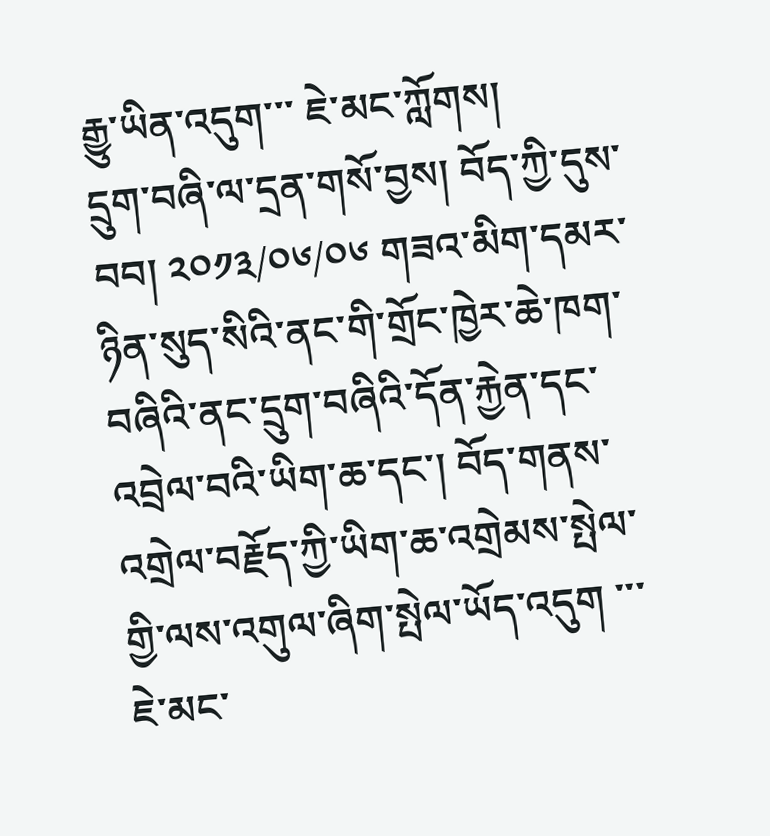རྒྱུ་ཡིན་འདུག་་་ ཇེ་མང་ཀློགས།
དྲུག་བཞི་ལ་དྲན་གསོ་བྱས། བོད་ཀྱི་དུས་བབ། ༢༠༡༣/༠༦/༠༦ གཟའ་མིག་དམར་ཉིན་སུད་སིའི་ནང་གི་གྲོང་ཁྱེར་ཆེ་ཁག་བཞིའི་ནང་དྲུག་བཞིའི་དོན་རྐྱེན་དང་འབྲེལ་བའི་ཡིག་ཆ་དང་། བོད་གནས་འགྲེལ་བརྗོད་ཀྱི་ཡིག་ཆ་འགྲེམས་སྤེལ་གྱི་ལས་འགུལ་ཞིག་སྤེལ་ཡོད་འདུག ་་་ ཇེ་མང་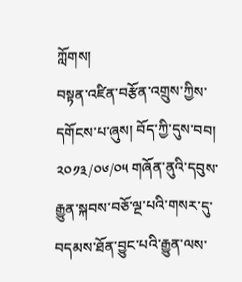ཀློགས།
བསྟན་འཛིན་བརྩོན་འགྲུས་ཀྱིས་དགོངས་པ་ཞུས། བོད་ཀྱི་དུས་བབ། ༢༠༡༣/༠༦/༠༥ གཞོན་ནུའི་དབུས་རྒྱུན་སྐབས་བཅོ་ལྔ་པའི་གསར་དུ་བདམས་ཐོན་བྱུང་པའི་རྒྱུན་ལས་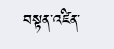བསྟན་འཛིན་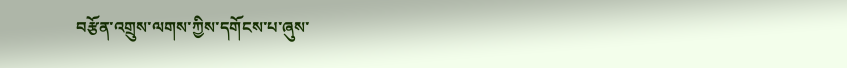བརྩོན་འགྲུས་ལགས་ཀྱིས་དགོངས་པ་ཞུས་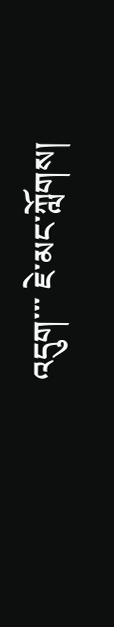འདུག་་་ ཇེ་མང་ཀློགས།